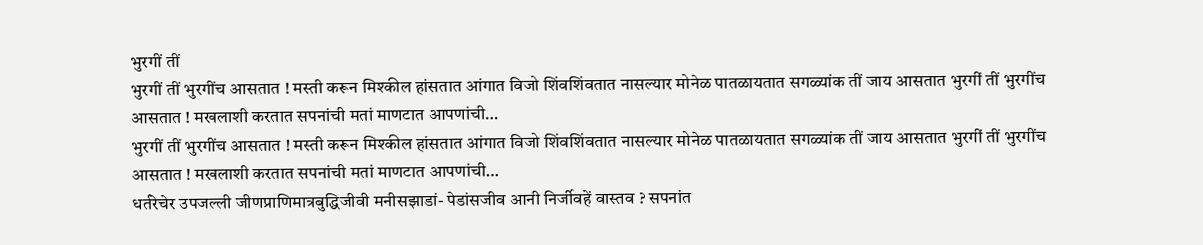भुरगीं तीं
भुरगीं तीं भुरगींच आसतात ! मस्ती करून मिश्कील हांसतात आंगात विजो शिंवशिंवतात नासल्यार मोनेळ पातळायतात सगळ्यांक तीं जाय आसतात भुरगीं तीं भुरगींच आसतात ! मखलाशी करतात सपनांची मतां माणटात आपणांची…
भुरगीं तीं भुरगींच आसतात ! मस्ती करून मिश्कील हांसतात आंगात विजो शिंवशिंवतात नासल्यार मोनेळ पातळायतात सगळ्यांक तीं जाय आसतात भुरगीं तीं भुरगींच आसतात ! मखलाशी करतात सपनांची मतां माणटात आपणांची…
धर्तरेचेर उपजल्ली जीणप्राणिमात्रबुद्धिजीवी मनीसझाडां- पेडांसजीव आनी निर्जीवहें वास्तव ? सपनांत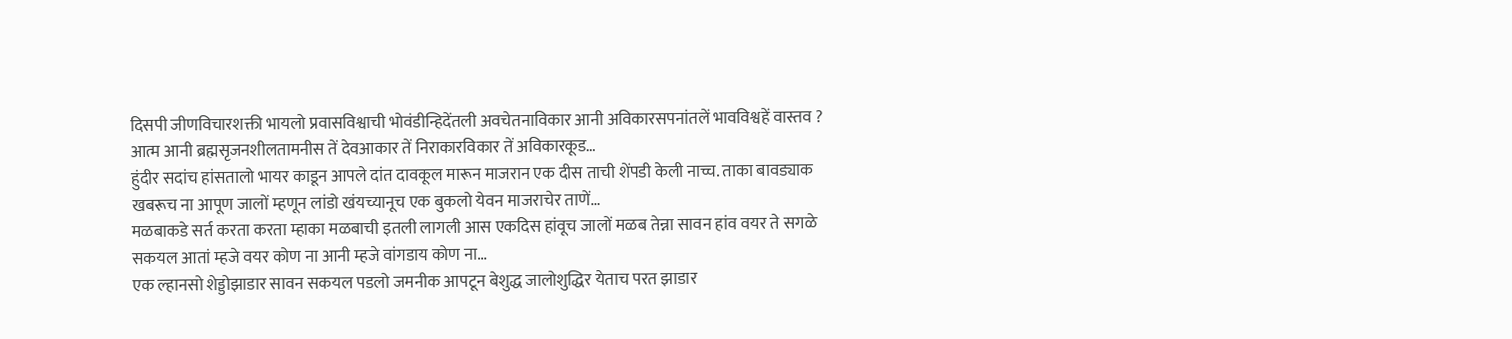दिसपी जीणविचारशक्ती भायलो प्रवासविश्वाची भोवंडीन्हिदेंतली अवचेतनाविकार आनी अविकारसपनांतलें भावविश्वहें वास्तव ? आत्म आनी ब्रह्मसृजनशीलतामनीस तें देवआकार तें निराकारविकार तें अविकारकूड…
हुंदीर सदांच हांसतालो भायर काडून आपले दांत दावकूल मारून माजरान एक दीस ताची शेंपडी केली नाच्च. ताका बावड्याक खबरूच ना आपूण जालों म्हणून लांडो खंयच्यानूच एक बुकलो येवन माजराचेर ताणें…
मळबाकडे सर्त करता करता म्हाका मळबाची इतली लागली आस एकदिस हांवूच जालों मळब तेन्ना सावन हांव वयर ते सगळे सकयल आतां म्हजे वयर कोण ना आनी म्हजे वांगडाय कोण ना…
एक ल्हानसो शेड्डोझाडार सावन सकयल पडलो जमनीक आपटून बेशुद्ध जालोशुद्धिर येताच परत झाडार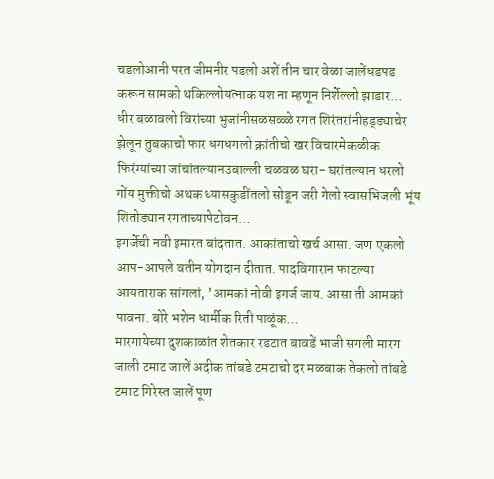चडलोआनी परत जीमनीर पडलो अशें तीन चार वेळा जालेंधडपड करून सामको थकिल्लोयत्नाक यश ना म्हणून निर्शेल्लो झाडार…
धीर बळावलो विरांच्या भुजांनीसळसळ्ळे रगत शिरंतरांनीहड्ड्याचेर झेलून तुबकाचो फार धगधगलो क्रांतीचो खर विचारमेकळीक फिरंग्यांच्या जांचांतल्यानउबाल्ली चळवळ घरा- घरांतल्यान धरलो गोंय मुक्तीचो अथक ध्यासकुडींतलो सोडून जरी गेलो स्वासभिजली भूंय शितोड्यान रगताच्यापेटोवन…
इगर्जेची नवी इमारत बांदतात. आकांताचो खर्च आसा. जण एकलो आप-आपले वतीन योगदान दीतात. पादविगारान फाटल्या आयताराक सांगलां, ’आमकां नोवी इगर्ज जाय. आसा ती आमकां पावना. बोरे भशेन धार्मीक रिती पाळूंक…
मारगायेच्या दुशकाळांत शेतकार रडटात बावडें भाजी सगली मारग जाली टमाट जालें अदीक तांबडे टमटाचो दर मळबाक तेकलो तांबडे टमाट गिरेस्त जालें पूण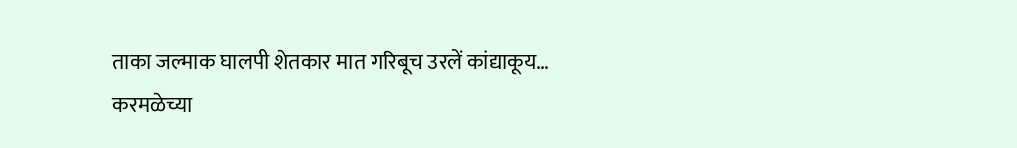ताका जल्माक घालपी शेतकार मात गरिबूच उरलें कांद्याकूय…
करमळेच्या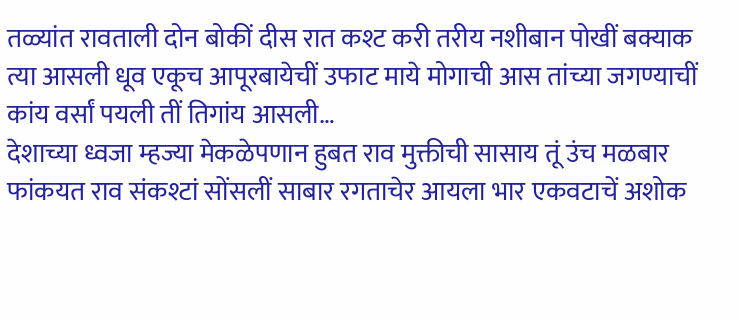तळ्यांत रावताली दोन बोकीं दीस रात कश्ट करी तरीय नशीबान पोखीं बक्याक त्या आसली धूव एकूच आपूरबायेचीं उफाट माये मोगाची आस तांच्या जगण्याचीं कांय वर्सां पयली तीं तिगांय आसली…
देशाच्या ध्वजा म्हज्या मेकळेपणान हुबत राव मुक्तीची सासाय तूं उंच मळबार फांकयत राव संकश्टां सोंसलीं साबार रगताचेर आयला भार एकवटाचें अशोक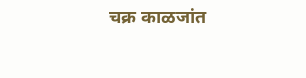चक्र काळजांत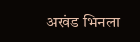अखंड भिनला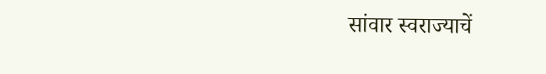सांवार स्वराज्याचें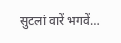सुटलां वारें भगवें…